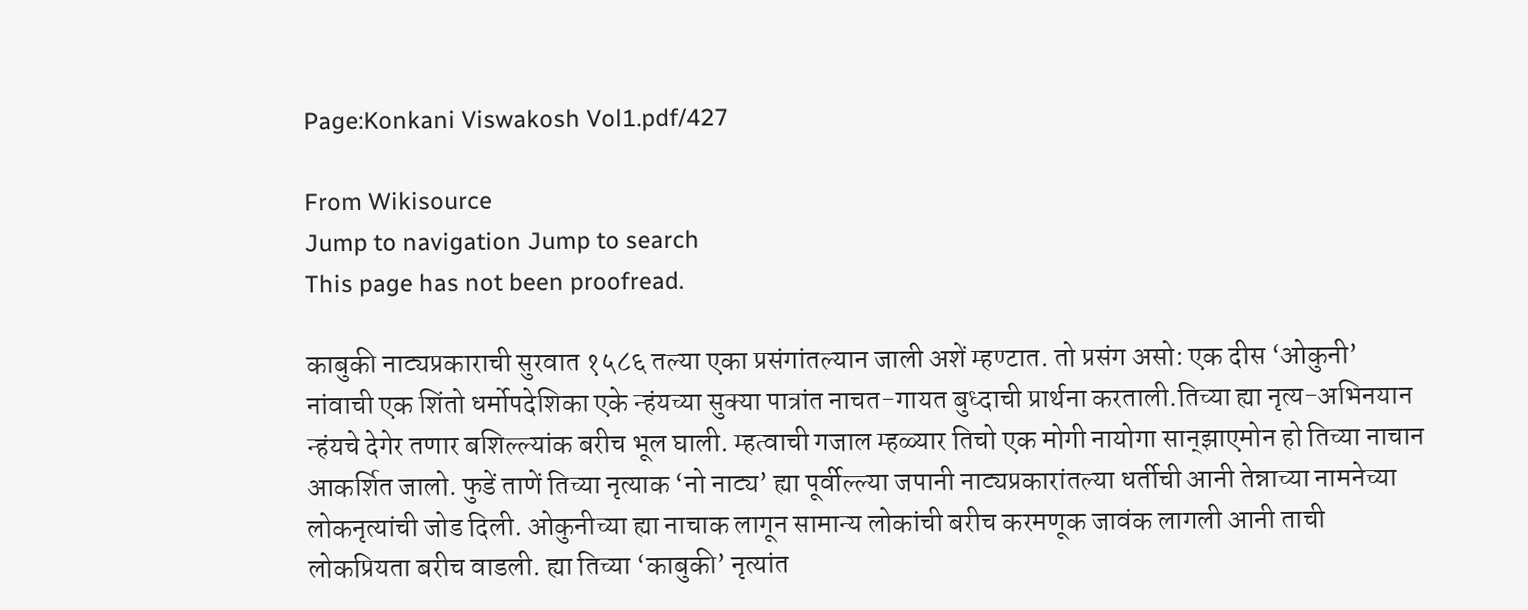Page:Konkani Viswakosh Vol1.pdf/427

From Wikisource
Jump to navigation Jump to search
This page has not been proofread.

काबुकी नाट्यप्रकाराची सुरवात १५८६ तल्या एका प्रसंगांतल्यान जाली अशें म्हण्टात. तो प्रसंग असो: एक दीस ‘ओकुनी’ नांवाची एक शिंतो धर्मोपदेशिका एके न्हंयच्या सुक्या पात्रांत नाचत-गायत बुध्दाची प्रार्थना करताली.तिच्या ह्या नृत्य-अभिनयान न्हंयचे देगेर तणार बशिल्ल्यांक बरीच भूल घाली. म्हत्वाची गजाल म्हळ्यार तिचो एक मोगी नायोगा सान्‌झाएमोन हो तिच्या नाचान आकर्शित जालो. फुडें ताणें तिच्या नृत्याक ‘नो नाट्य’ ह्या पूर्वील्ल्या जपानी नाट्यप्रकारांतल्या धर्तीची आनी तेन्नाच्या नामनेच्या लोकनृत्यांची जोड दिली. ओकुनीच्या ह्या नाचाक लागून सामान्य लोकांची बरीच करमणूक जावंक लागली आनी ताची लोकप्रियता बरीच वाडली. ह्या तिच्या ‘काबुकी’ नृत्यांत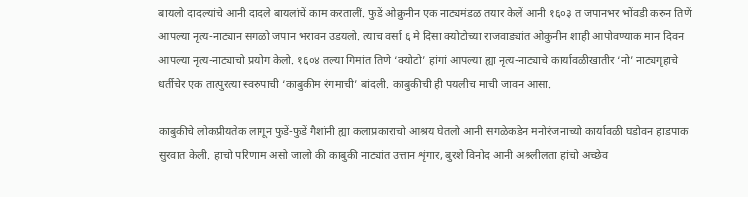बायलो दादल्यांचे आनी दादले बायलांचें काम करतालीं. फुडें ओक्रुनीन एक नाट्यमंडळ तयार केलें आनी १६०३ त जपानभर भोंवडी करुन तिणें आपल्या नृत्य-नाट्यान सगळो जपान भरावन उडयलो. त्याच वर्सा ६ मे दिसा क्योटोच्या राजवाड्यांत ओकुनीन शाही आपोवण्याक मान दिवन आपल्या नृत्य-नाट्याचो प्रयोग केलो. १६०४ तल्या गिमांत तिणे ‘क्योटो’ हांगां आपल्या ह्या नृत्य-नाट्याचे कार्यावळीखातीर ‘नो’ नाट्यगृहाचे धर्तीचेर एक तात्पुरत्या स्वरुपाची ‘काबुकीम रंगमाची’ बांदली. काबुकीची ही पयलीच माची जावन आसा.

काबुकीचे लोकप्रीयतेक लागून फुडें-फुडें गैशांनी ह्या कलाप्रकाराचो आश्रय घेतलो आनी सगळेकडेन मनोरंजनाच्यो कार्यावळी घडोवन हाडपाक सुरवात केली. हाचो परिणाम असो जालो की काबुकी नाट्यांत उत्तान शृंगार, बुरशे विनोद आनी अश्र्लीलता हांचो अच्छेव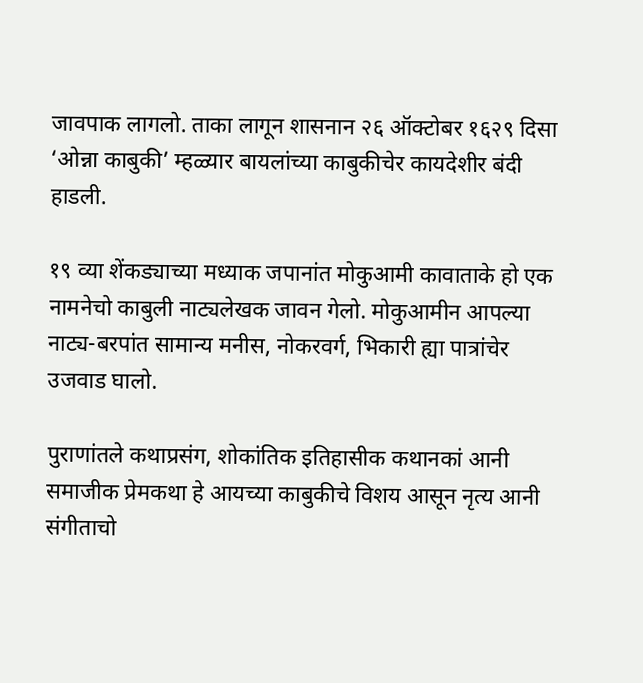जावपाक लागलो. ताका लागून शासनान २६ ऑक्टोबर १६२९ दिसा ‘ओन्ना काबुकी’ म्हळ्यार बायलांच्या काबुकीचेर कायदेशीर बंदी हाडली.

१९ व्या शेंकड्याच्या मध्याक जपानांत मोकुआमी कावाताके हो एक नामनेचो काबुली नाट्यलेखक जावन गेलो. मोकुआमीन आपल्या नाट्य-बरपांत सामान्य मनीस, नोकरवर्ग, भिकारी ह्या पात्रांचेर उजवाड घालो.

पुराणांतले कथाप्रसंग, शोकांतिक इतिहासीक कथानकां आनी समाजीक प्रेमकथा हे आयच्या काबुकीचे विशय आसून नृत्य आनी संगीताचो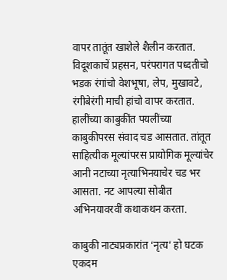वापर तातूंत खाशेले शैलीन करतात. विदूशकाचें प्रहसन, परंपरागत पध्दतीचो भडक रंगांचो वेशभूषा, लेप, मुखावटे, रंगीबेरंगी माची हांचो वापर करतात. हालींच्या काबुकींत पयलींच्या काबुकीपरस संवाद चड आसतात. तांतूत साहित्यीक मूल्यांपरस प्रायोगिक मूल्यांचेर आनी नटाच्या नृत्याभिनयाचेर चड भर आसता. नट आपल्या सोबीत अभिनयावरवीं कथाकथन करता.

काबुकी नाट्यप्रकारांत ‘नृत्य’ हो घटक एकदम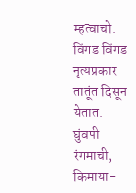म्हत्वाचो. विंगड विंगड नृत्यप्रकार तातूंत दिसून येतात. घुंवपी रंगमाची, किमाया-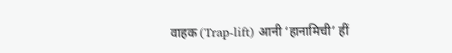वाहक (Trap-lift) आनी ‘हानामिची’ हीं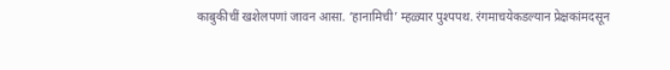काबुकीचीं खशेलपणां जावन आसा. ‘हानामिची’ म्हळ्यार पुश्पपथ. रंगमाचयेकडल्यान प्रेक्षकांमदसून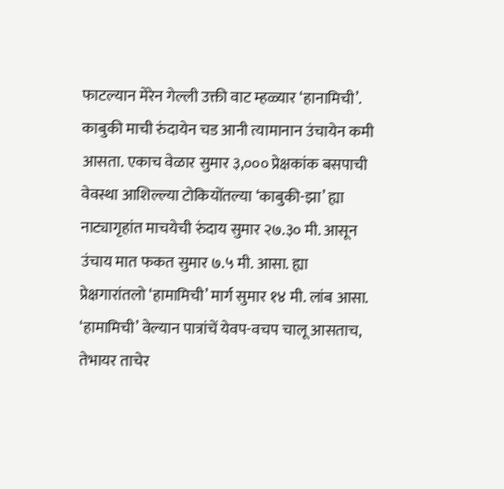फाटल्यान मेरेन गेल्ली उक्ती वाट म्हळ्यार ‘हानामिची’. काबुकी माची रुंदायेन चड आनी त्यामानान उंचायेन कमी आसता. एकाच वेळार सुमार ३,००० प्रेक्षकांक बसपाची वेवस्था आशिल्ल्या टोकियोंतल्या ‘काबुकी-झा’ ह्या नाट्यागृहांत माचयेची रुंदाय सुमार २७.३० मी. आसून उंचाय मात फकत सुमार ७.५ मी. आसा. ह्या प्रेक्षगारांतलो ‘हामामिची’ मार्ग सुमार १४ मी. लांब आसा. ‘हामामिची’ वेल्यान पात्रांचें येवप-वचप चालू आसताच, तेभायर ताचेर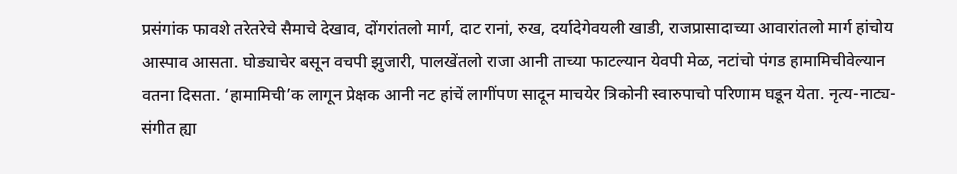प्रसंगांक फावशे तरेतरेचे सैमाचे देखाव, दोंगरांतलो मार्ग, दाट रानां, रुख, दर्यादेगेवयली खाडी, राजप्रासादाच्या आवारांतलो मार्ग हांचोय आस्पाव आसता. घोड्याचेर बसून वचपी झुजारी, पालखेंतलो राजा आनी ताच्या फाटल्यान येवपी मेळ, नटांचो पंगड हामामिचीवेल्यान वतना दिसता. ‘हामामिची’क लागून प्रेक्षक आनी नट हांचें लागींपण सादून माचयेर त्रिकोनी स्वारुपाचो परिणाम घडून येता. नृत्य-नाट्य-संगीत ह्या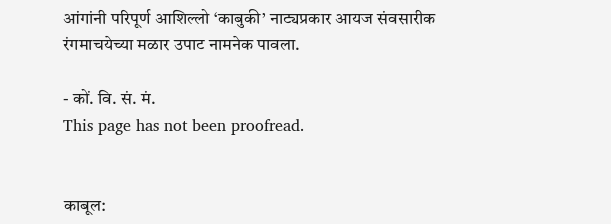आंगांनी परिपूर्ण आशिल्लो ‘काबुकी’ नाट्यप्रकार आयज संवसारीक रंगमाचयेच्या मळार उपाट नामनेक पावला.

- कों. वि. सं. मं.
This page has not been proofread.


काबूल: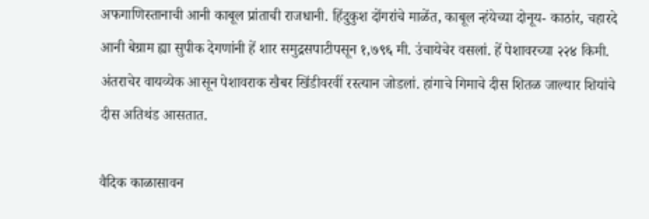अफगाणिस्तानाची आनी काबूल प्रांताची राजधानी. हिंदुकुश दोंगरांचे माळेंत, काबूल न्हंयेच्या दोनूय- काठांर, चहारदे आनी बेग्राम ह्या सुपीक देगणांनी हें शार समुद्रसपाटीपसून १,७९६ मी. उंचायेचेर वसलां. हें पेशावरच्या २२४ किमी. अंतराचेर वायव्येक आसून पेशावराक खैबर खिंडीवरवीं रस्त्यान जोडलां. हांगाचे गिमाचे दीस शितळ जाल्यार शियांचे दीस अतिथंड आसतात.

वैदिक काळासावन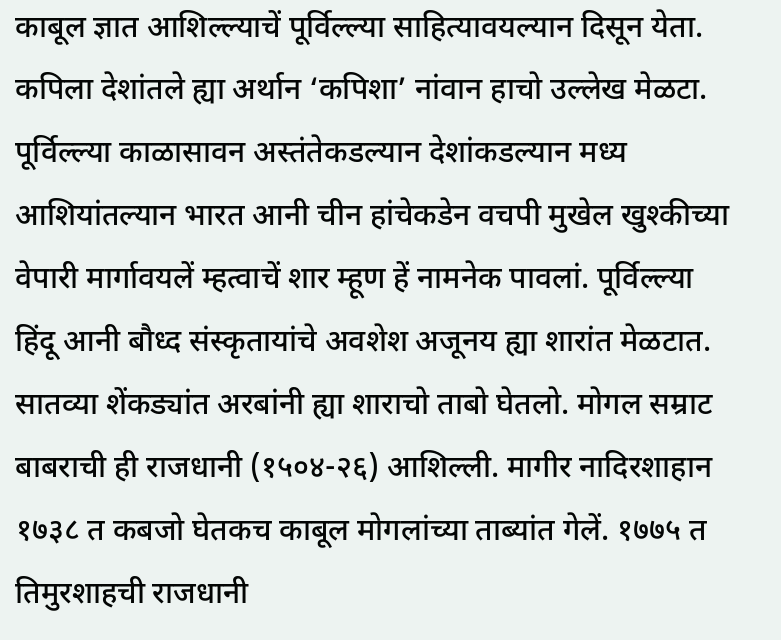काबूल ज्ञात आशिल्ल्याचें पूर्विल्ल्या साहित्यावयल्यान दिसून येता. कपिला देशांतले ह्या अर्थान ‘कपिशा’ नांवान हाचो उल्लेख मेळटा. पूर्विल्ल्या काळासावन अस्तंतेकडल्यान देशांकडल्यान मध्य आशियांतल्यान भारत आनी चीन हांचेकडेन वचपी मुखेल खुश्कीच्या वेपारी मार्गावयलें म्हत्वाचें शार म्हूण हें नामनेक पावलां. पूर्विल्ल्या हिंदू आनी बौध्द संस्कृतायांचे अवशेश अजूनय ह्या शारांत मेळटात. सातव्या शेंकड्यांत अरबांनी ह्या शाराचो ताबो घेतलो. मोगल सम्राट बाबराची ही राजधानी (१५०४-२६) आशिल्ली. मागीर नादिरशाहान १७३८ त कबजो घेतकच काबूल मोगलांच्या ताब्यांत गेलें. १७७५ त तिमुरशाहची राजधानी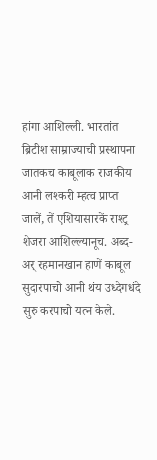हांगा आशिल्ली. भारतांत ब्रिटीश साम्राज्याची प्रस्थापना जातकच काबूलाक राजकीय आनी लश्करी म्हत्व प्राप्त जालें, तें एशियासारकें राश्ट्र शेजरा आशिल्ल्यानूच. अब्द-अर्‌ रहमानखान हाणें काबूल सुदारपाचो आनी थंय उध्देगधंदे सुरु करपाचो यत्न केले.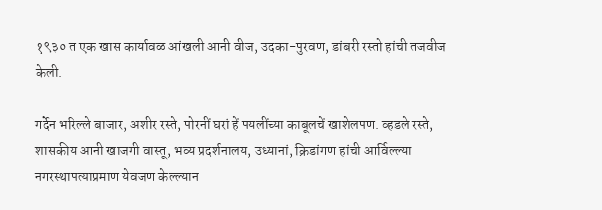१९३० त एक खास कार्यावळ आंखली आनी वीज, उदका-पुरवण, डांबरी रस्तो हांची तजवीज केली.

गर्देन भरिल्ले बाजार, अशीर रस्ते, पोरनीं घरां हें पयलींच्या काबूलचें खाशेलपण. व्हडले रस्ते, शासकीय आनी खाजगी वास्तू, भव्य प्रदर्शनालय, उध्यानां, क्रिडांगण हांची आर्विल्ल्या नगरस्थापत्याप्रमाण येवजण केल्ल्यान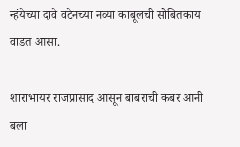न्हंयेच्या दावे वटेनच्या नव्या काबूलची सोबितकाय वाडत आसा.

शाराभायर राजप्रासाद आसून बाबराची कबर आनी बला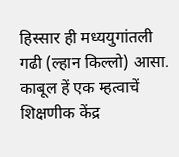हिस्सार ही मध्ययुगांतली गढी (ल्हान किल्लो) आसा. काबूल हें एक म्हत्वाचें शिक्षणीक केंद्र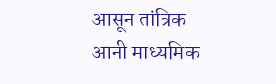आसून तांत्रिक आनी माध्यमिक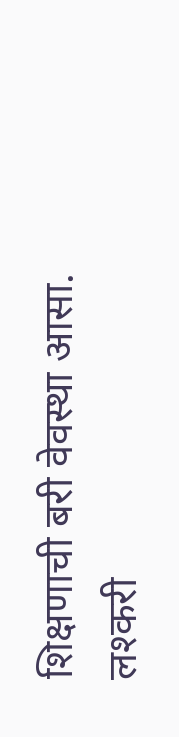शिक्षणाची बरी वेवस्था आसा. लश्करी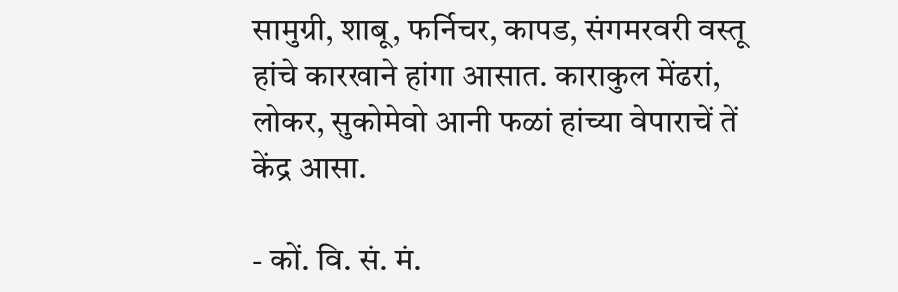सामुग्री, शाबू, फर्निचर, कापड, संगमरवरी वस्तू हांचे कारखाने हांगा आसात. काराकुल मेंढरां, लोकर, सुकोमेवो आनी फळां हांच्या वेपाराचें तें केंद्र आसा.

- कों. वि. सं. मं.